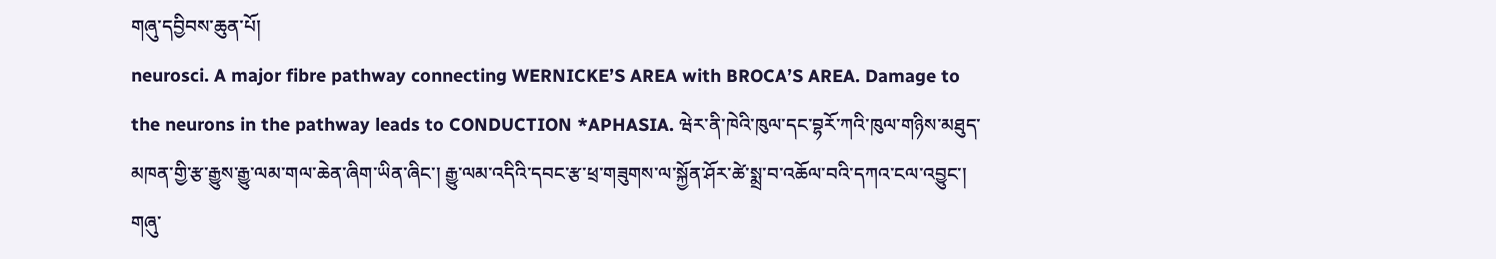གཞུ་དབྱིབས་ཆུན་པོ།
neurosci. A major fibre pathway connecting WERNICKE’S AREA with BROCA’S AREA. Damage to the neurons in the pathway leads to CONDUCTION *APHASIA. ཝེར་ནི་ཁེའི་ཁུལ་དང་བྷརོ་ཀའི་ཁུལ་གཉིས་མཐུད་མཁན་གྱི་རྩ་རྒྱུས་རྒྱུ་ལམ་གལ་ཆེན་ཞིག་ཡིན་ཞིང་། རྒྱུ་ལམ་འདིའི་དབང་རྩ་ཕྲ་གཟུགས་ལ་སྐྱོན་ཤོར་ཚེ་སྨྲ་བ་འཆོལ་བའི་དཀའ་ངལ་འབྱུང་།
གཞུ་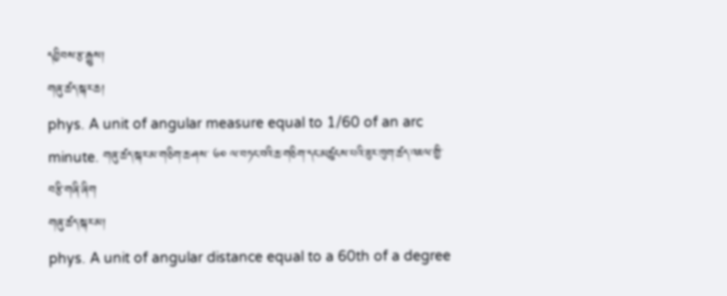དབྱིབས་རྩ་རྒྱུས།
གཞུ་ཚད་སྐར་ཆ།
phys. A unit of angular measure equal to 1/60 of an arc minute. གཞུ་ཚད་སྐར་མ་གཅིག་ཆ་ཤས་ ༦༠ ལ་བཏང་བའི་ཆ་གཅིག་དང་མཚུངས་པའི་ཟུར་ཁུག་ཚད་འཇལ་གྱི་བརྩི་གཞི་ཞིག
གཞུ་ཚད་སྐར་མ།
phys. A unit of angular distance equal to a 60th of a degree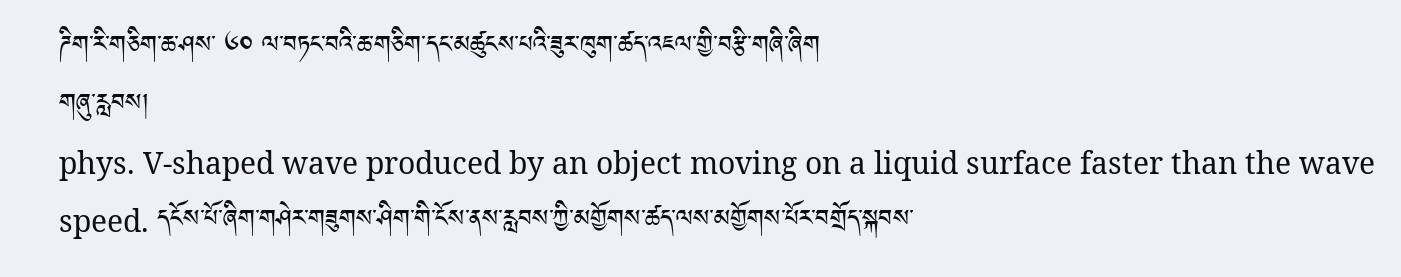ཌིག་རི་གཅིག་ཆ་ཤས་ ༦༠ ལ་བཏང་བའི་ཆ་གཅིག་དང་མཚུངས་པའི་ཟུར་ཁུག་ཚད་འཇལ་གྱི་བརྩི་གཞི་ཞིག
གཞུ་རླབས།
phys. V-shaped wave produced by an object moving on a liquid surface faster than the wave speed. དངོས་པོ་ཞིག་གཤེར་གཟུགས་ཤིག་གི་ངོས་ནས་རླབས་ཀྱི་མགྱོགས་ཚད་ལས་མགྱོགས་པོར་བགྲོད་སྐབས་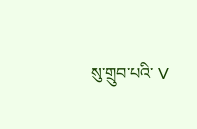སུ་གྲུབ་པའི་ V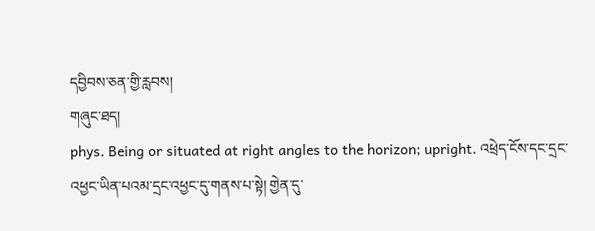དབྱིབས་ཅན་གྱི་རླབས།
གཞུང་ཐད།
phys. Being or situated at right angles to the horizon; upright. འཕྲེད་ངོས་དང་དྲང་འཕྱང་ཡིན་པའམ་དྲང་འཕྱང་དུ་གནས་པ་སྟེ། གྱེན་དུ་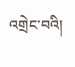འགྲེང་བའི།